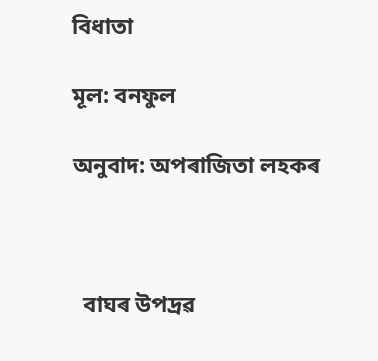বিধাতা

মূল: বনফুল

অনুবাদ: অপৰাজিতা লহকৰ



  বাঘৰ উপদ্ৰৱ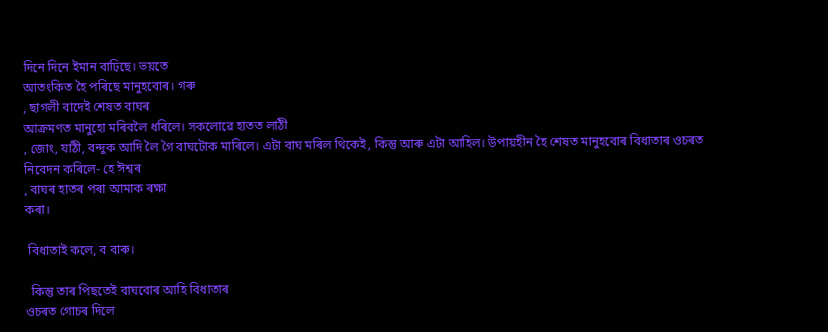দিনে দিনে ইমান বাঢ়িছে। ভয়তে
আতংকিত হৈ পৰিছে মানুহবোৰ। গৰু
, ছাগলী বাদেই শেষত বাঘৰ
আক্ৰমণত মানুহো মৰিবলৈ ধৰিলে। সকলোৱে হাতত লাঠী
, জোং, যাঠী, বন্দুক আদি লৈ গৈ বাঘটোক মাৰিলে। এটা বাঘ মৰিল থিকেই, কিন্তু আৰু এটা আহিল। উপায়হীন হৈ শেষত মানুহবোৰ বিধাতাৰ ওচৰত
নিবেদন কৰিলে- হে ঈশ্বৰ
, বাঘৰ হাতৰ পৰা আমাক ৰক্ষা
কৰা।

 বিধাতাই কলে, ব বাৰু।

  কিন্তু তাৰ পিছতেই বাঘবোৰ আহি বিধাতাৰ
ওচৰত গোচৰ দিলে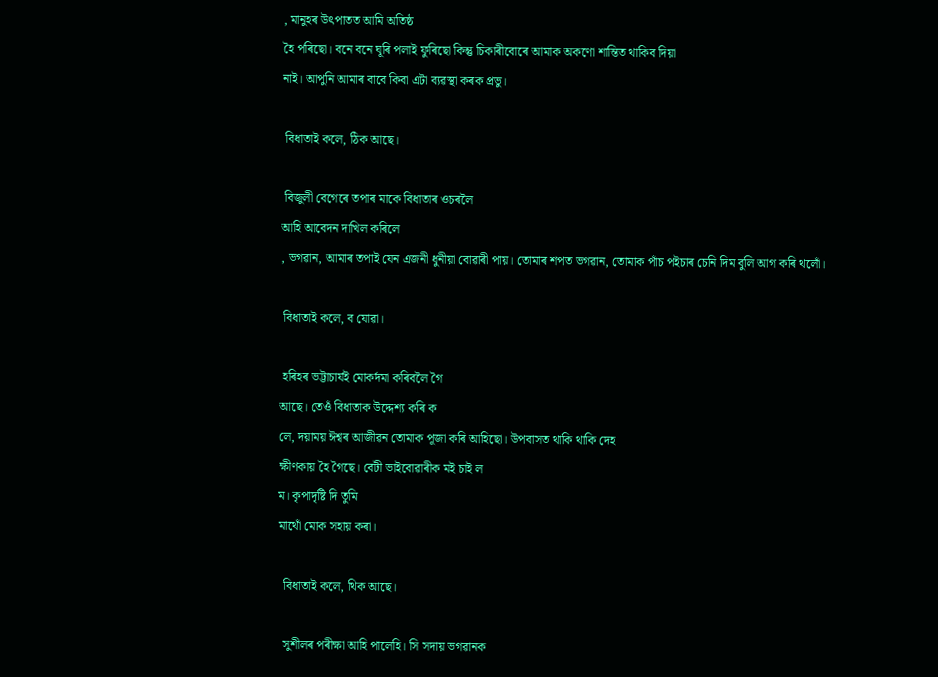, মানুহৰ উৎপাতত আমি অতিষ্ঠ
হৈ পৰিছো। বনে বনে ঘূৰি পলাই ফুৰিছো কিন্তু চিকাৰীবোৰে আমাক অকণো শান্তিত থাকিব দিয়া
নাই। আপুনি আমাৰ বাবে কিবা এটা ব্যৱস্থা কৰক প্ৰভু।

 বিধাতাই কলে, ঠিক আছে।

 বিজুলী বেগেৰে তপাৰ মাকে বিধাতাৰ ওচৰলৈ
আহি আবেদন দাখিল কৰিলে
, ভগৱান, আমাৰ তপাই যেন এজনী ধুনীয়া বোৱাৰী পায়। তোমাৰ শপত ভগৱান, তোমাক পাঁচ পইচাৰ চেনি দিম বুলি আগ কৰি থলোঁ।

 বিধাতাই কলে, ব যোৱা।

 হৰিহৰ ভট্টাচাৰ্যই মোকৰ্দমা কৰিবলৈ গৈ
আছে। তেওঁ বিধাতাক উদ্দেশ্য কৰি ক
লে, দয়াময় ঈশ্বৰ আজীৱন তোমাক পূজা কৰি আহিছো। উপবাসত থাকি থাকি দেহ
ক্ষীণকায় হৈ গৈছে। বেটী ভাইবোৱাৰীক মই চাই ল
ম। কৃপাদৃষ্টি দি তুমি
মাথোঁ মোক সহায় কৰা।

  বিধাতাই কলে, থিক আছে।

  সুশীলৰ পৰীক্ষা আহি পালেহি। সি সদায় ভগৱানক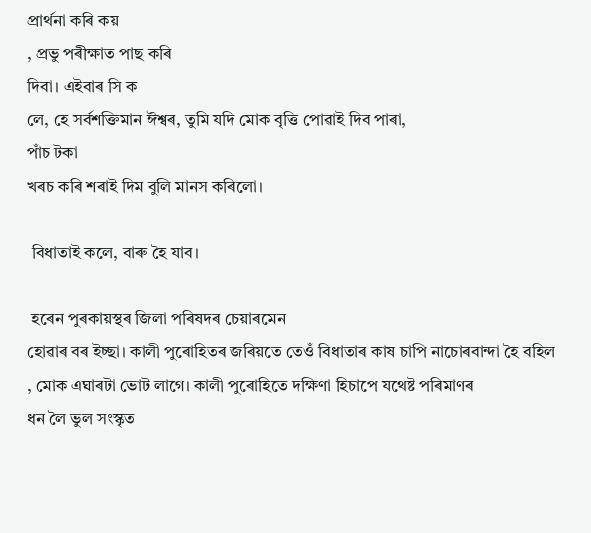প্ৰাৰ্থনা কৰি কয়
, প্ৰভু পৰীক্ষাত পাছ কৰি
দিবা। এইবাৰ সি ক
লে, হে সৰ্বশক্তিমান ঈশ্বৰ, তুমি যদি মোক বৃত্তি পোৱাই দিব পাৰা,
পাঁচ টকা
খৰচ কৰি শৰাই দিম বুলি মানস কৰিলো।

 বিধাতাই কলে, বাৰু হৈ যাব।

 হৰেন পুৰকায়স্থৰ জিলা পৰিষদৰ চেয়াৰমেন
হোৱাৰ বৰ ইচ্ছা। কালী পুৰোহিতৰ জৰিয়তে তেওঁ বিধাতাৰ কাষ চাপি নাচোৰবান্দা হৈ বহিল
, মোক এঘাৰটা ভোট লাগে। কালী পুৰোহিতে দক্ষিণা হিচাপে যথেষ্ট পৰিমাণৰ
ধন লৈ ভুল সংস্কৃত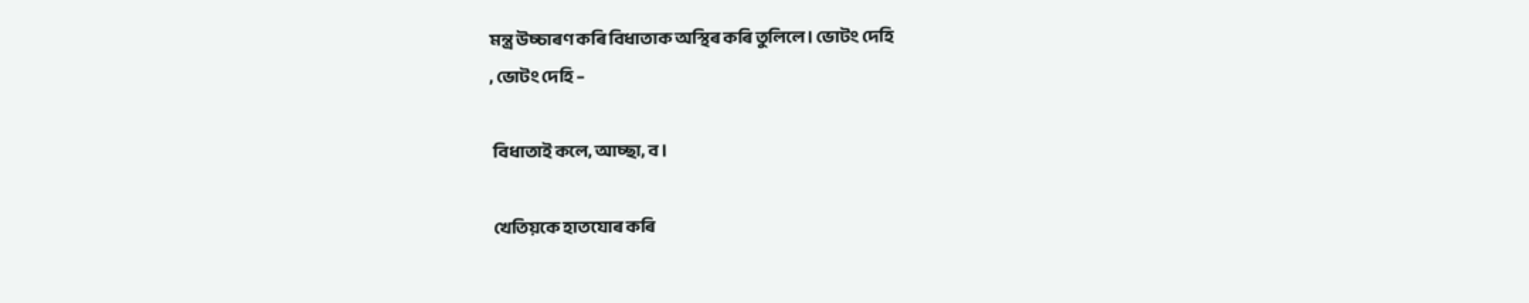মন্ত্ৰ উচ্চাৰণ কৰি বিধাতাক অস্থিৰ কৰি তুলিলে। ভোটং দেহি
, ভোটং দেহি –

 বিধাতাই কলে, আচ্ছা, ব।

 খেতিয়কে হাতযোৰ কৰি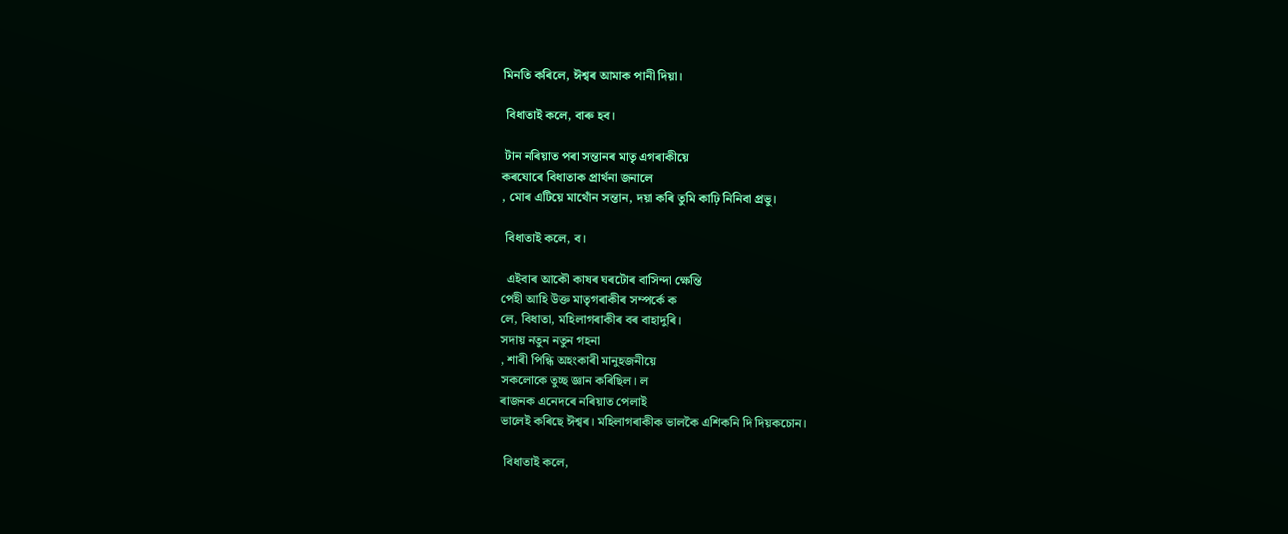মিনতি কৰিলে, ঈশ্বৰ আমাক পানী দিয়া।

 বিধাতাই কলে, বাৰু হব।

 টান নৰিয়াত পৰা সন্তানৰ মাতৃ এগৰাকীয়ে
কৰযোৰে বিধাতাক প্ৰাৰ্থনা জনালে
, মোৰ এটিয়ে মাথোঁন সন্তান, দয়া কৰি তুমি কাঢ়ি নিনিবা প্ৰভু।

 বিধাতাই কলে, ব।

  এইবাৰ আকৌ কাষৰ ঘৰটোৰ বাসিন্দা ক্ষেন্তি
পেহী আহি উক্ত মাতৃগৰাকীৰ সম্পৰ্কে ক
লে, বিধাতা, মহিলাগৰাকীৰ বৰ বাহাদুৰি।
সদায় নতুন নতুন গহনা
, শাৰী পিন্ধি অহংকাৰী মানুহজনীয়ে
সকলোকে তুচ্ছ জ্ঞান কৰিছিল। ল
ৰাজনক এনেদৰে নৰিয়াত পেলাই
ভালেই কৰিছে ঈশ্বৰ। মহিলাগৰাকীক ভালকৈ এশিকনি দি দিয়কচোন।

 বিধাতাই কলে,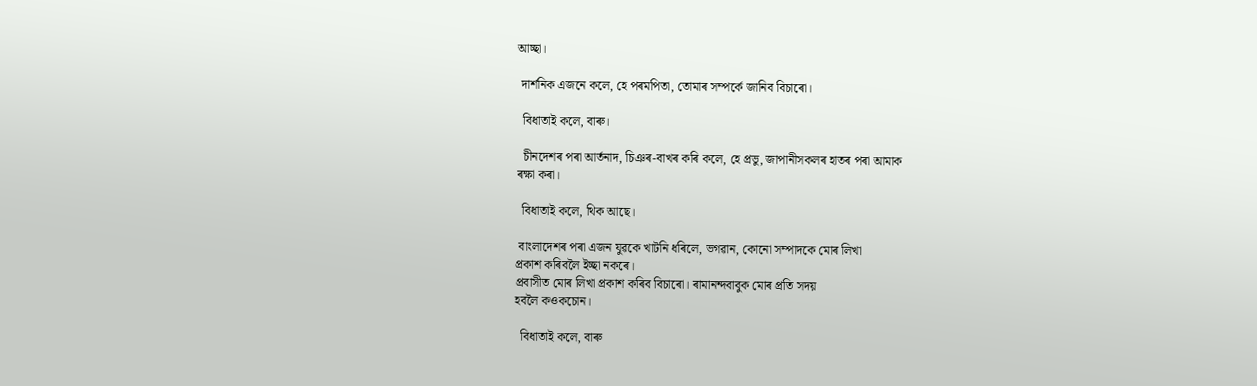আচ্ছা।

 দাৰ্শনিক এজনে কলে, হে পৰমপিতা, তোমাৰ সম্পৰ্কে জানিব বিচাৰো।

  বিধাতাই কলে, বাৰু।

  চীনদেশৰ পৰা আৰ্তনাদ, চিঞৰ-বাখৰ কৰি কলে, হে প্ৰভু, জাপানীসকলৰ হাতৰ পৰা আমাক
ৰক্ষা কৰা।

  বিধাতাই কলে, থিক আছে।

 বাংলাদেশৰ পৰা এজন যুৱকে খাটনি ধৰিলে, ভগৱান, কোনো সম্পাদকে মোৰ লিখা
প্ৰকাশ কৰিবলৈ ইচ্ছা নকৰে।
প্ৰবাসীত মোৰ লিখা প্ৰকাশ কৰিব বিচাৰো। ৰামানন্দবাবুক মোৰ প্ৰতি সদয়
হবলৈ কওকচোন।

  বিধাতাই কলে, বাৰু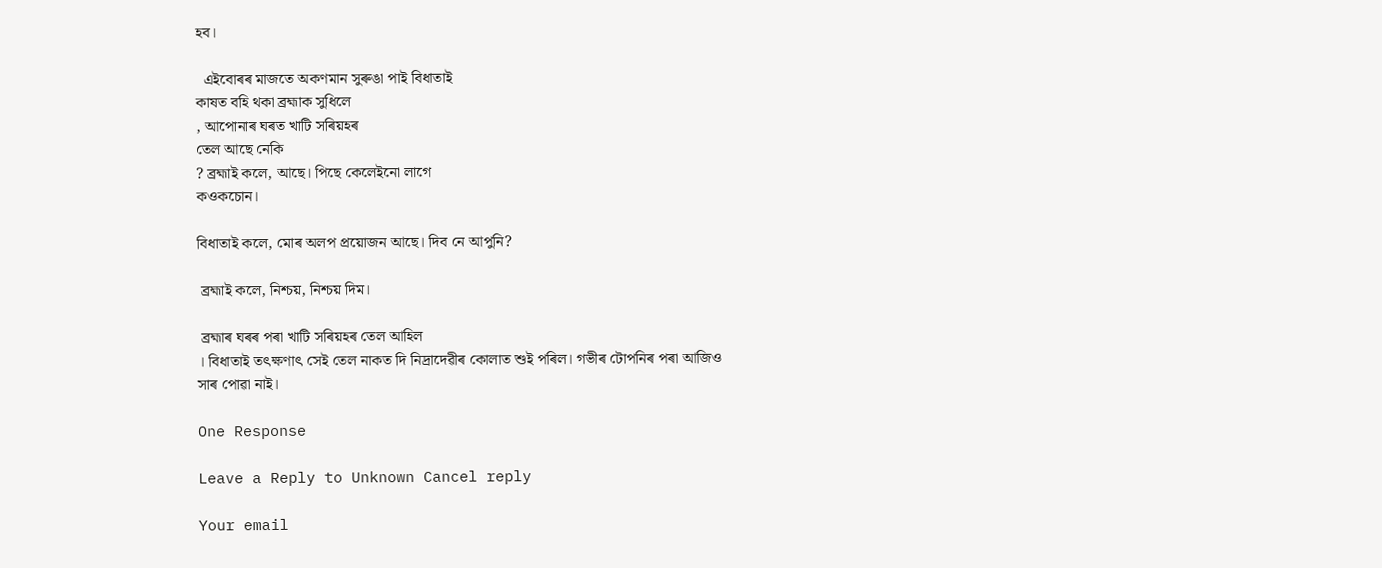হব।

  এইবোৰৰ মাজতে অকণমান সুৰুঙা পাই বিধাতাই
কাষত বহি থকা ব্ৰহ্মাক সুধিলে
, আপোনাৰ ঘৰত খাটি সৰিয়হৰ
তেল আছে নেকি
? ব্ৰহ্মাই কলে, আছে। পিছে কেলেইনো লাগে
কওকচোন।

বিধাতাই কলে, মোৰ অলপ প্ৰয়োজন আছে। দিব নে আপুনি?

 ব্ৰহ্মাই কলে, নিশ্চয়, নিশ্চয় দিম।

 ব্ৰহ্মাৰ ঘৰৰ পৰা খাটি সৰিয়হৰ তেল আহিল
। বিধাতাই তৎক্ষণাৎ সেই তেল নাকত দি নিদ্ৰাদেৱীৰ কোলাত শুই পৰিল। গভীৰ টোপনিৰ পৰা আজিও
সাৰ পোৱা নাই।

One Response

Leave a Reply to Unknown Cancel reply

Your email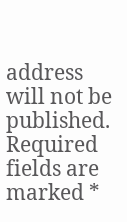address will not be published. Required fields are marked *